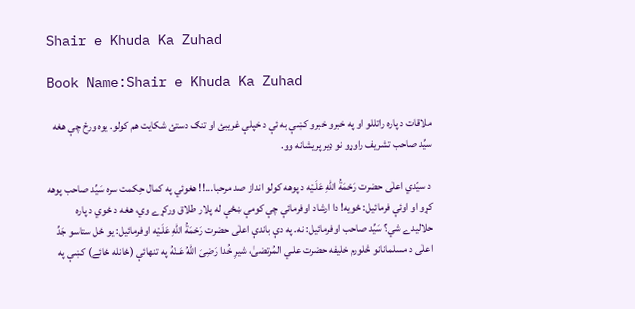Shair e Khuda Ka Zuhad

Book Name:Shair e Khuda Ka Zuhad

ملاقات د پاره راتللو او په خبرو خبرو کښې به ئې د خپلې غريبئ او تنګ دستئ شکايت هم کولو. يوه ورځ چې هغه سيِّد صاحب تشريف راوړو نو ډير پريشانه وو.

 د سيّدي اعلٰی حضرت رَحْمَةُ اللهِ عَلَـيْه د پوهه کولو انداز صد مرحبا...!! هغوئي په کمال حِکمت سره سَيِّد صاحب پوهه کړو او اوئې فرمائيل: ځويه! دا ارشاد اوفرمائې چې کومې ښځې له پلار طلاق ورکړے وي، هغه د ځوي د پاره حلاليدے شي؟ سَيِّد صاحب اوفرمائيل: نه. په دې باندې اعلٰی حضرت رَحْمَةُ اللهِ عَلَـيْه اوفرمائيل: يو ځل ستاسو جَدِّ اعلٰی د مسلمانانو څلورم خليفه حضرت علـي المُرتضیٰ، شيرِ خُدا رَضِىَ اللهُ عَـنْهُ په تنهائې (ځانله ځائے) کښې په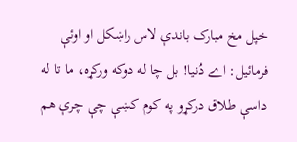خپل مخ مبارک باندې لاس راښکل او اوئې فرمائيل: اے دُنيا! بل چا له دوکه ورکړه، ما تا له داسې طلاق درکړو په کوم کښې چې چرې هم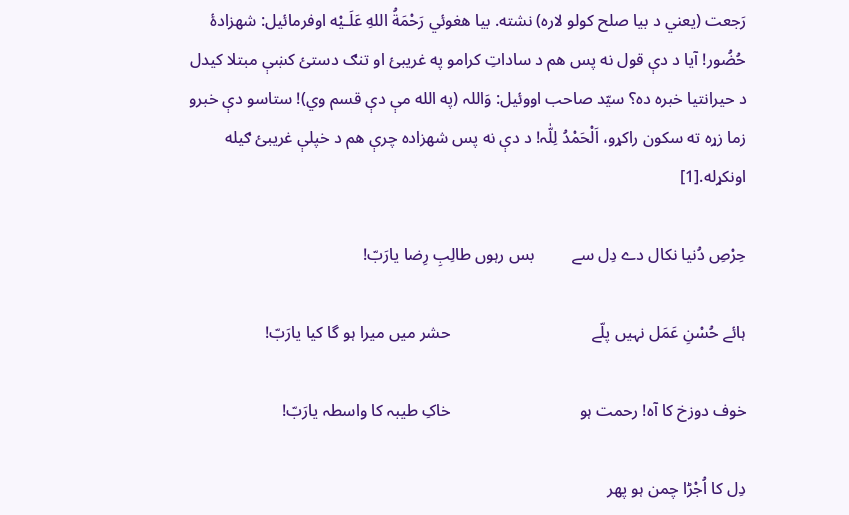رَجعت (يعني د بيا صلح كولو لاره) نشته. بيا هغوئي رَحْمَةُ اللهِ عَلَـيْه اوفرمائيل: شهزادۀ حُضُور! آيا د دې قول نه پس هم د ساداتِ کرامو په غريبئ او تنګ دستئ کښې مبتلا کيدل د حيرانتيا خبره ده؟ سيّد صاحب اووئيل: وَاللہ (په الله مې دې قسم وي)! ستاسو دې خبرو زما زړه ته سکون راکړو، اَلْحَمْدُ لِلّٰہ! د دې نه پس شهزاده چرې هم د خپلې غريبئ ګيله اونکړله.[1]

حِرْصِ دُنیا نکال دے دِل سے         بس رہوں طالِبِ رِضا یارَبّ!

ہائے حُسْنِ عَمَل نہیں پلّے                                  حشر میں میرا ہو گا کیا یارَبّ!

خوف دوزخ کا آہ! رحمت ہو                               خاکِ طیبہ کا واسطہ یارَبّ!

دِل کا اُجْڑا چمن ہو پھر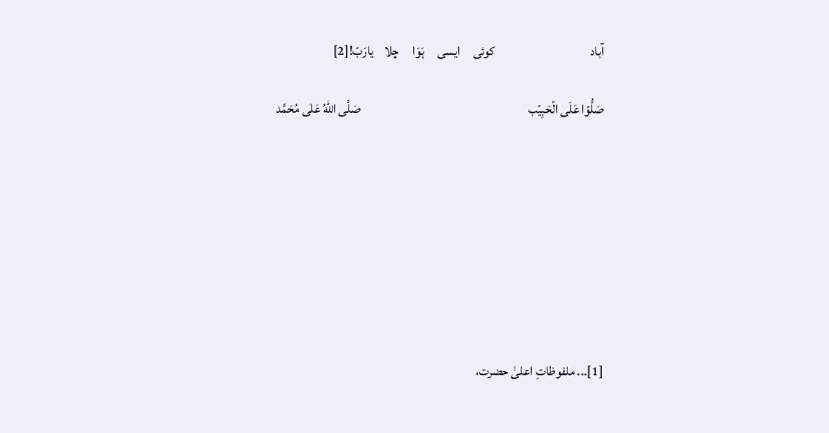آباد                                     کوئی     ایسی     ہَوَا     چلا    یارَبّ![2]

صَلُّوۡا عَلَى الۡحَبِيۡب                                                                 صَلَّى اللّٰهُ عَلٰى مُحَمَّد








[1]... ملفوظاتِ اعلیٰ حضرت،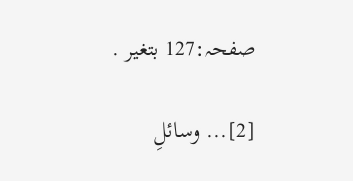صفحہ:127 بتغیر .

[2]... وسائلِ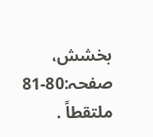بخشش، صفحہ:80-81 ملتقطاً .